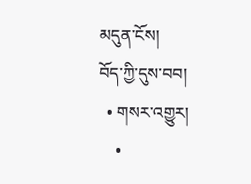མདུན་ངོས།
བོད་ཀྱི་དུས་བབ།
  • གསར་འགྱུར།
    •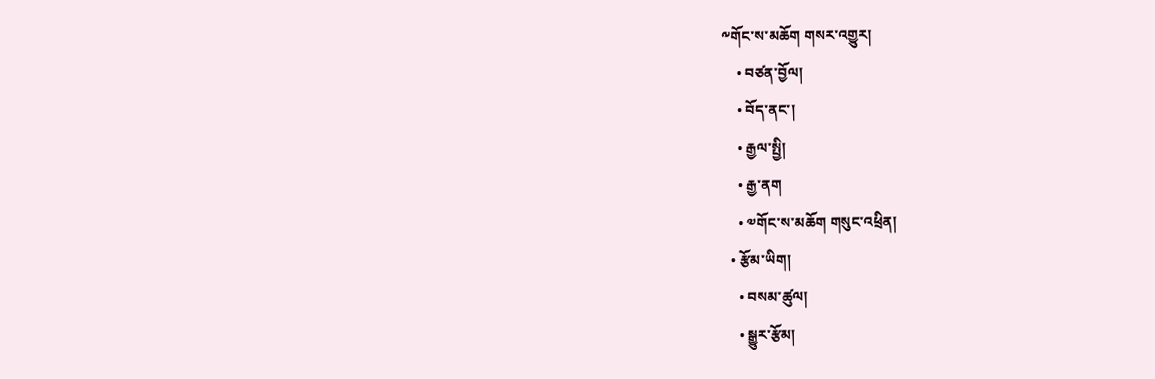༸གོང་ས་མཆོག གསར་འགྱུར།
    • བཙན་བྱོལ།
    • བོད་ནང་།
    • རྒྱལ་སྤྱི།
    • རྒྱ་ནག
    • ༧གོང་ས་མཆོག གསུང་འཕྲིན།
  • རྩོམ་ཡིག།
    • བསམ་ཚུལ།
    • སྒྱུར་རྩོམ།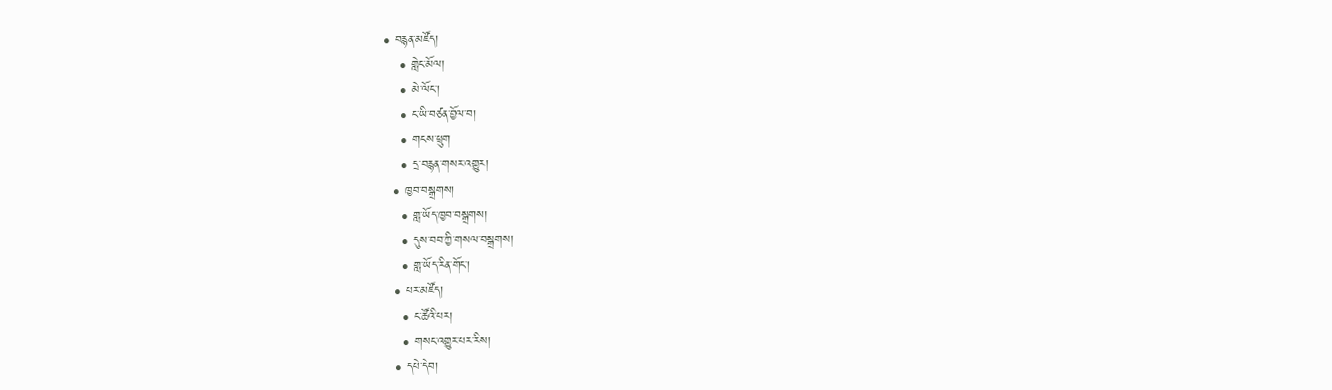• བརྙན་མཛོད།
    • གླེང་མོལ།
    • མེ་ལོང་།
    • ང་ཡི་བཙན་བྱོལ་བ།
    • གངས་ཕྲུག
    • དྲ་བརྙན་གསར་འགྱུར།
  • ཁྱབ་བསྒྲགས།
    • གླ་ཡོད་ཁྱབ་བསྒྲགས།
    • དུས་བབ་ཀྱི་གསལ་བསྒྲགས།
    • གླ་ཡོད་རིན་གོང་།
  • པར་མཛོད།
    • ང་ཚོའི་པར།
    • གསང་འགྱུར་པར་རིས།
  • དཔེ་དེབ།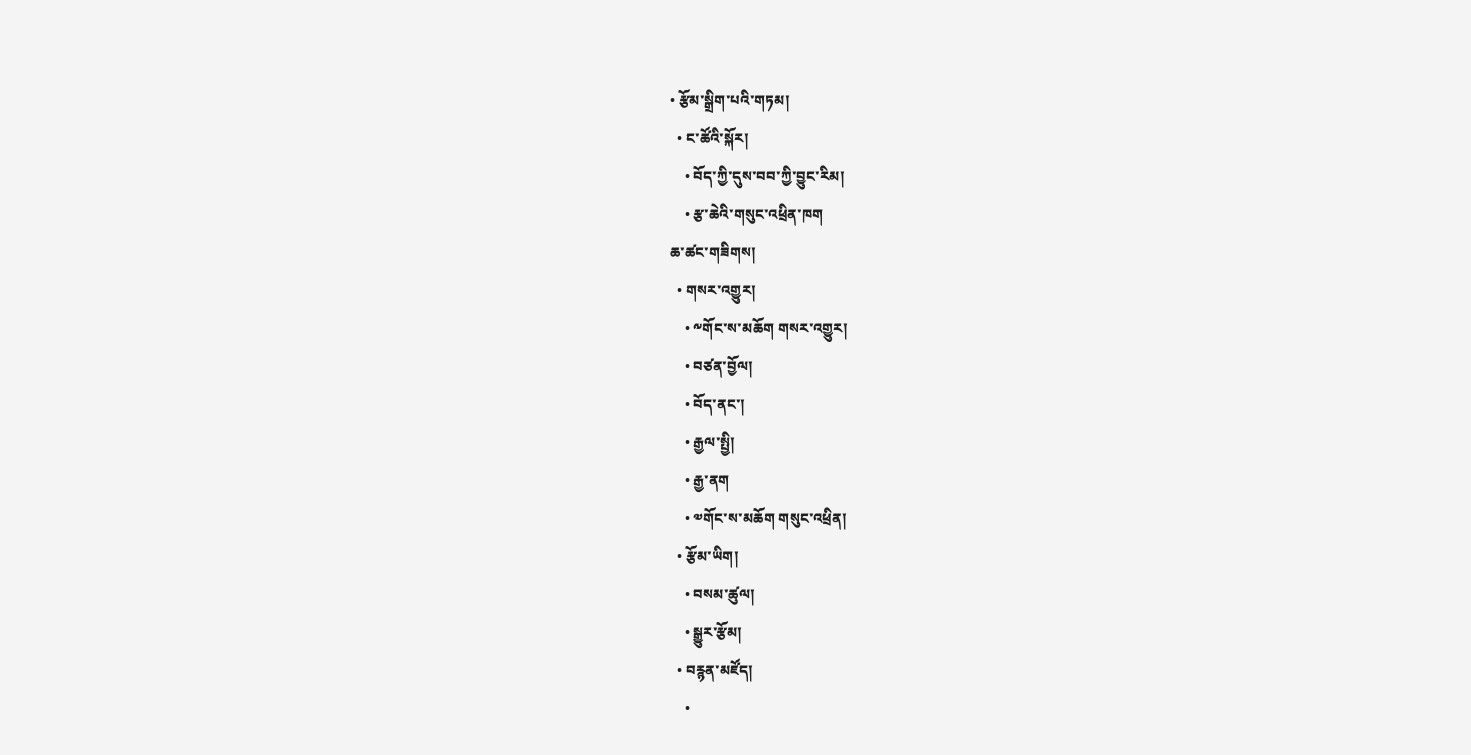• རྩོམ་སྒྲིག་པའི་གཏམ།
  • ང་ཚོའི་སྐོར།
    • བོད་ཀྱི་དུས་བབ་ཀྱི་བྱུང་རིམ།
    • རྩ་ཆེའི་གསུང་འཕྲིན་ཁག
ཆ་ཚང་གཟིགས།
  • གསར་འགྱུར།
    • ༸གོང་ས་མཆོག གསར་འགྱུར།
    • བཙན་བྱོལ།
    • བོད་ནང་།
    • རྒྱལ་སྤྱི།
    • རྒྱ་ནག
    • ༧གོང་ས་མཆོག གསུང་འཕྲིན།
  • རྩོམ་ཡིག།
    • བསམ་ཚུལ།
    • སྒྱུར་རྩོམ།
  • བརྙན་མཛོད།
    •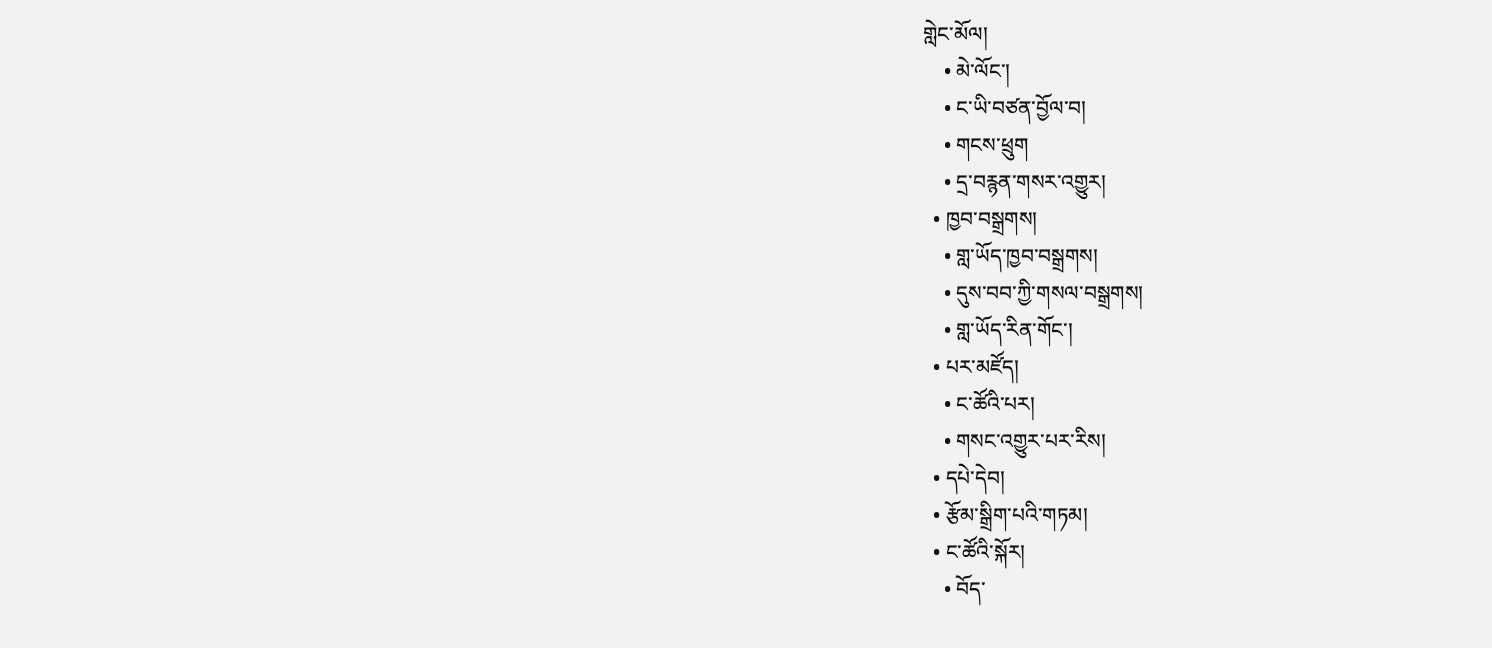གླེང་མོལ།
    • མེ་ལོང་།
    • ང་ཡི་བཙན་བྱོལ་བ།
    • གངས་ཕྲུག
    • དྲ་བརྙན་གསར་འགྱུར།
  • ཁྱབ་བསྒྲགས།
    • གླ་ཡོད་ཁྱབ་བསྒྲགས།
    • དུས་བབ་ཀྱི་གསལ་བསྒྲགས།
    • གླ་ཡོད་རིན་གོང་།
  • པར་མཛོད།
    • ང་ཚོའི་པར།
    • གསང་འགྱུར་པར་རིས།
  • དཔེ་དེབ།
  • རྩོམ་སྒྲིག་པའི་གཏམ།
  • ང་ཚོའི་སྐོར།
    • བོད་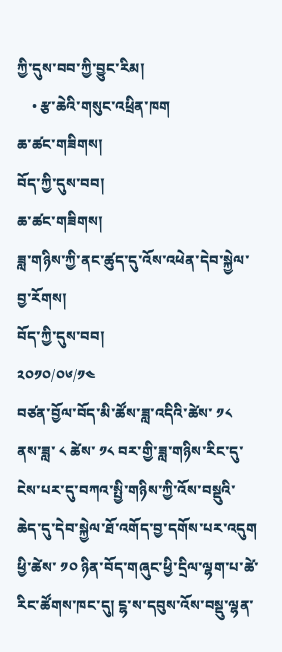ཀྱི་དུས་བབ་ཀྱི་བྱུང་རིམ།
    • རྩ་ཆེའི་གསུང་འཕྲིན་ཁག
ཆ་ཚང་གཟིགས།
བོད་ཀྱི་དུས་བབ།
ཆ་ཚང་གཟིགས།
ཟླ་གཉིས་ཀྱི་ནང་ཚུད་དུ་འོས་འཕེན་དེབ་སྐྱེལ་བྱ་རོགས།
བོད་ཀྱི་དུས་བབ།
༢༠༡༠/༠༦/༡༤
བཙན་བྱོལ་བོད་མི་ཚོས་ཟླ་འདིའི་ཚེས་ ༡༨ ནས་ཟླ་ ༨ ཚེས་ ༡༨ བར་གྱི་ཟླ་གཉིས་རིང་དུ་ངེས་པར་དུ་བཀའ་སྤྱི་གཉིས་ཀྱི་འོས་བསྡུའི་ཆེད་དུ་དེབ་སྐྱེལ་ཐོ་འགོད་བྱ་དགོས་པར་འདུག
ཕྱི་ཚེས་ ༡༠ ཉིན་བོད་གཞུང་ཕྱི་དྲིལ་ལྷག་པ་ཚེ་རིང་ཚོགས་ཁང་དུ། ངྷ་ས་དབུས་འོས་བསྡུ་ལྷན་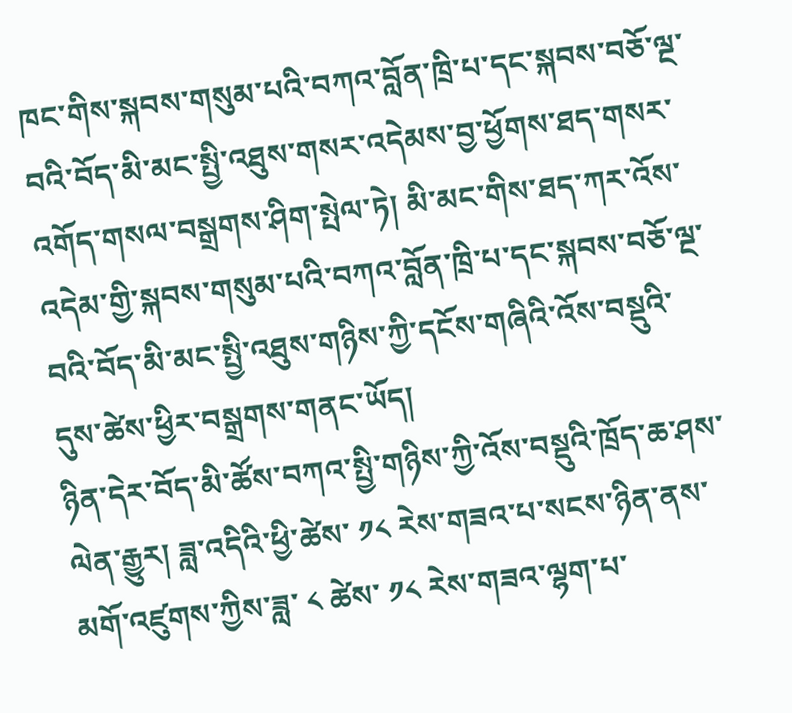ཁང་གིས་སྐབས་གསུམ་པའི་བཀའ་བློན་ཁྲི་པ་དང་སྐབས་བཅོ་ལྔ་བའི་བོད་མི་མང་སྤྱི་འཐུས་གསར་འདེམས་བྱ་ཕྱོགས་ཐད་གསར་འགོད་གསལ་བསྒྲགས་ཤིག་སྤེལ་ཏེ། མི་མང་གིས་ཐད་ཀར་འོས་འདེམ་གྱི་སྐབས་གསུམ་པའི་བཀའ་བློན་ཁྲི་པ་དང་སྐབས་བཅོ་ལྔ་བའི་བོད་མི་མང་སྤྱི་འཐུས་གཉིས་ཀྱི་དངོས་གཞིའི་འོས་བསྡུའི་དུས་ཚེས་ཕྱིར་བསྒྲགས་གནང་ཡོད།
ཉིན་དེར་བོད་མི་ཚོས་བཀའ་སྤྱི་གཉིས་ཀྱི་འོས་བསྡུའི་ཁྲོད་ཆ་ཤས་ལེན་རྒྱུར། ཟླ་འདིའི་ཕྱི་ཚེས་ ༡༨ རེས་གཟའ་པ་སངས་ཉིན་ནས་མགོ་འཛུགས་ཀྱིས་ཟླ་ ༨ ཚེས་ ༡༨ རེས་གཟའ་ལྷག་པ་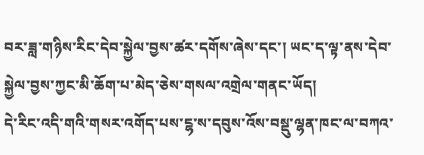བར་ཟླ་གཉིས་རིང་དེབ་སྐྱེལ་བྱས་ཚར་དགོས་ཞེས་དང་། ཡང་ད་ལྟ་ནས་དེབ་སྐྱེལ་བྱས་ཀྱང་མི་ཆོག་པ་མེད་ཅེས་གསལ་འགྲེལ་གནང་ཡོད།
དེ་རིང་འདི་གའི་གསར་འགོད་པས་ངྷ་ས་དབུས་འོས་བསྡུ་ལྷན་ཁང་ལ་བཀའ་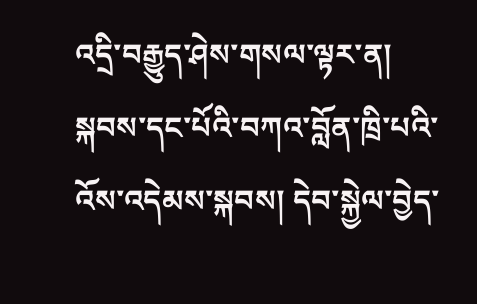འདྲི་བརྒྱུད་ཤེས་གསལ་ལྟར་ན། སྐབས་དང་པོའི་བཀའ་བློན་ཁྲི་པའི་འོས་འདེམས་སྐབས། དེབ་སྐྱེལ་བྱེད་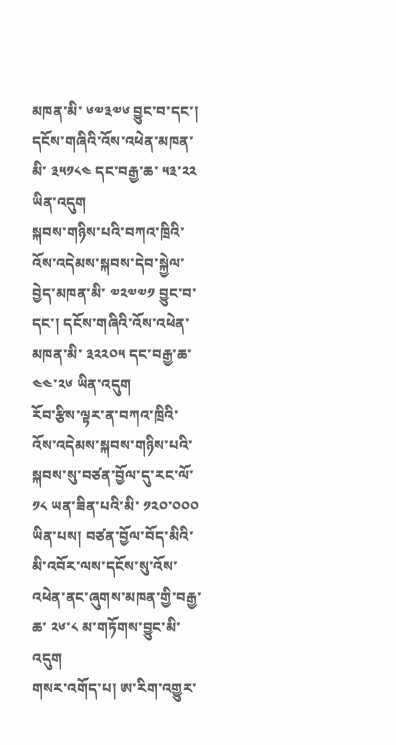མཁན་མི་ ༦༧༣༧༦ བྱུང་བ་དང་། དངོས་གཞིའི་འོས་འཕེན་མཁན་མི་ ༣༥༡༨༤ དང་བརྒྱ་ཆ་ ༥༣་༢༢ ཡིན་འདུག
སྐབས་གཉིས་པའི་བཀའ་ཁྲིའི་འོས་འདེམས་སྐབས་དེབ་སྐྱེལ་བྱེད་མཁན་མི་ ༧༢༧༧༡ བྱུང་བ་དང་། དངོས་གཞིའི་འོས་འཕེན་མཁན་མི་ ༣༢༢༠༥ དང་བརྒྱ་ཆ་ ༤༤་༢༦ ཡིན་འདུག
རོབ་རྩིས་ལྟར་ན་བཀའ་ཁྲིའི་འོས་འདེམས་སྐབས་གཉིས་པའི་སྐབས་སུ་བཙན་བྱོལ་དུ་རང་ལོ་ ༡༨ ཡན་ཟིན་པའི་མི་ ༡༢༠་༠༠༠ ཡིན་པས། བཙན་བྱོལ་བོད་མིའི་མི་འབོར་ལས་དངོས་སུ་འོས་འཕེན་ནང་ཞུགས་མཁན་གྱི་བརྒྱ་ཆ་ ༢༦་༨ མ་གཏོགས་བྱུང་མི་འདུག
གསར་འགོད་པ། ཨ་རིག་འགྱུར་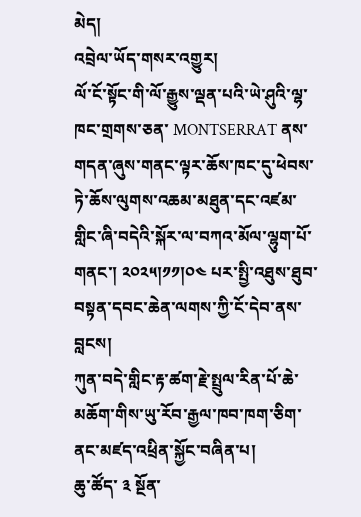མེད།
འབྲེལ་ཡོད་གསར་འགྱུར།
ལོ་ངོ་སྟོང་གི་ལོ་རྒྱུས་ལྡན་པའི་ཡེ་ཤུའི་ལྷ་ཁང་གྲགས་ཅན་ MONTSERRAT ནས་གདན་ཞུས་གནང་ལྟར་ཆོས་ཁང་དུ་ཕེབས་ཏེ་ཆོས་ལུགས་འཆམ་མཐུན་དང་འཛམ་གླིང་ཞི་བདེའི་སྐོར་ལ་བཀའ་མོལ་ལྷུག་པོ་གནང་། ༢༠༢༥།༡༡།༠༤ པར་སྤྱི་འཐུས་ཐུབ་བསྟན་དབང་ཆེན་ལགས་ཀྱི་ངོ་དེབ་ནས་བླངས།
ཀུན་བདེ་གླིང་རྟ་ཚག་རྗེ་སྤྲུལ་རིན་པོ་ཆེ་མཆོག་གིས་ཡུ་རོབ་རྒྱལ་ཁབ་ཁག་ཅིག་ནང་མཛད་འཕྲིན་སྐྱོང་བཞིན་པ།
ཆུ་ཚོད་ ༣ སྔོན་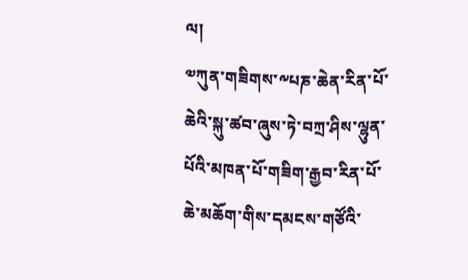ལ།
༧ཀུན་གཟིགས་༸པཎ་ཆེན་རིན་པོ་ཆེའི་སྐུ་ཚབ་ཞུས་ཏེ་བཀྲ་ཤིས་ལྷུན་པོའི་མཁན་པོ་གཟིག་རྒྱབ་རིན་པོ་ཆེ་མཆོག་གིས་དམངས་གཙོའི་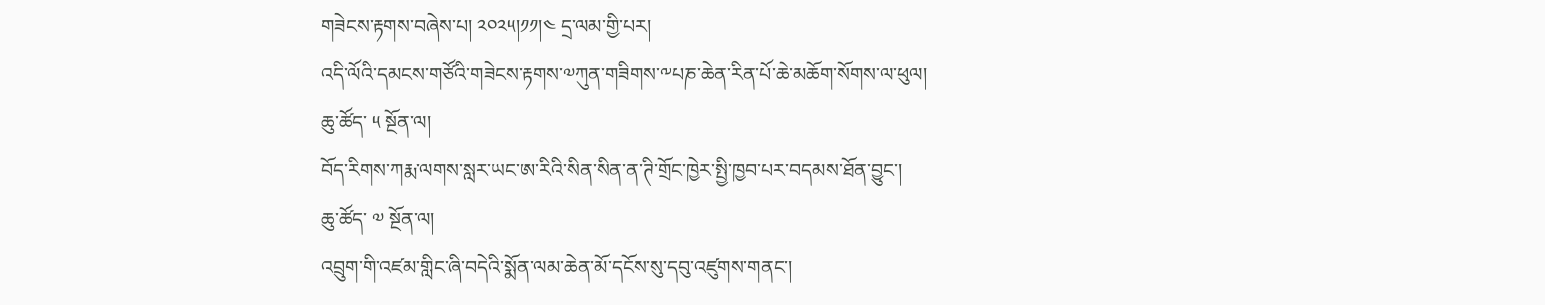གཟེངས་རྟགས་བཞེས་པ། ༢༠༢༥།༡༡།༤ དྲ་ལམ་གྱི་པར།
འདི་ལོའི་དམངས་གཙོའི་གཟེངས་རྟགས་༧ཀུན་གཟིགས་༸པཎ་ཆེན་རིན་པོ་ཆེ་མཆོག་སོགས་ལ་ཕུལ།
ཆུ་ཚོད་ ༥ སྔོན་ལ།
བོད་རིགས་ཀརྨ་ལགས་སླར་ཡང་ཨ་རིའི་སིན་སིན་ན་ཊི་གྲོང་ཁྱེར་སྤྱི་ཁྱབ་པར་བདམས་ཐོན་བྱུང་།
ཆུ་ཚོད་ ༧ སྔོན་ལ།
འབྲུག་གི་འཛམ་གླིང་ཞི་བདེའི་སྨོན་ལམ་ཆེན་མོ་དངོས་སུ་དབུ་འཛུགས་གནང་།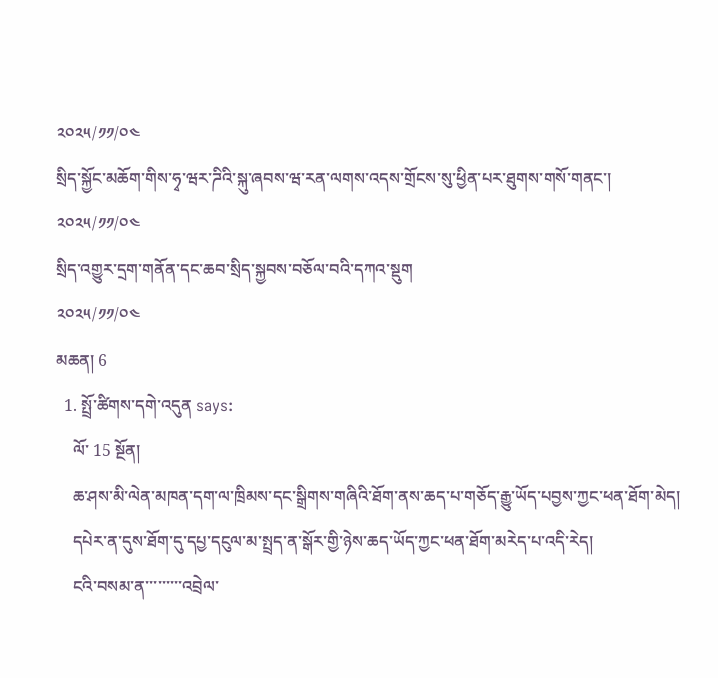༢༠༢༥/༡༡/༠༤
སྲིད་སྐྱོང་མཆོག་གིས་ཧྭ་ཝར་ཌིའི་སྐུ་ཞབས་ཝ་རན་ལགས་འདས་གྲོངས་སུ་ཕྱིན་པར་ཐུགས་གསོ་གནང་།
༢༠༢༥/༡༡/༠༤
སྲིད་འགྱུར་དྲག་གནོན་དང་ཆབ་སྲིད་སྐྱབས་བཅོལ་བའི་དཀའ་སྡུག
༢༠༢༥/༡༡/༠༤
མཆན། 6
  1. སྤྲོ་ཚིགས་དགེ་འདུན says:
    ལོ་ 15 སྔོན།
    ཆ་ཤས་མི་ལེན་མཁན་དག་ལ་ཁྲིམས་དང་སྒྲིགས་གཞིའི་ཐོག་ནས་ཆད་པ་གཅོད་རྒྱུ་ཡོད་པབྱས་ཀྱང་ཕན་ཐོག་མེད།
    དཔེར་ན་དུས་ཐོག་དུ་དཔྱ་དངུལ་མ་སྤྲད་ན་སྒོར་གྱི་ཉེས་ཆད་ཡོད་ཀྱང་ཕན་ཐོག་མརེད་པ་འདི་རེད།
    ངའི་བསམ་ན་་་་་་་་་འབྲེལ་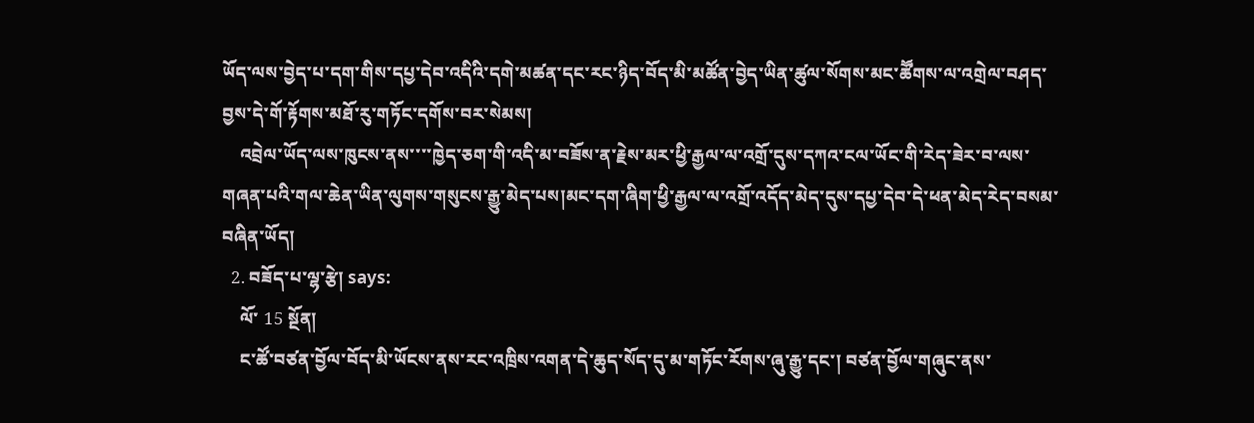ཡོད་ལས་བྱེད་པ་དག་གིས་དཔྱ་དེབ་འདིའི་དགེ་མཚན་དང་རང་ཉིད་བོད་མི་མཚོན་བྱེད་ཡིན་ཚུལ་སོགས་མང་ཚཽགས་ལ་འགྲེལ་བཤད་བྱས་དེ་གོ་རྟོགས་མཐོ་རུ་གཏོང་དགོས་བར་སེམས།
    འབྲེལ་ཡོད་ལས་ཁུངས་ནས་་་་ཁྱེད་ཅག་གི་འདི་མ་བཟོས་ན་རྗེས་མར་ཕྱི་རྒྱལ་ལ་འགྲོ་དུས་དཀའ་ངལ་ཡོང་གི་རེད་ཟེར་བ་ལས་གཞན་པའི་གལ་ཆེན་ཡིན་ལུགས་གསུངས་རྒྱུ་མེད་པས།མང་དག་ཞིག་ཕྱི་རྒྱལ་ལ་འགྲོ་འདོད་མེད་དུས་དཔྱ་དེབ་དེ་ཕན་མེད་རེད་བསམ་བཞིན་ཡོད།
  2. བཟོད་པ་ལྷ་རྩེ། says:
    ལོ་ 15 སྔོན།
    ང་ཚོ་བཙན་བྱོལ་བོད་མི་ཡོངས་ནས་རང་འཁྲིས་འགན་དེ་ཆུད་སོད་དུ་མ་གཏོང་རོགས་ཞུ་རྒྱུ་དང་། བཙན་བྱོལ་གཞུང་ནས་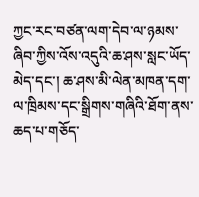ཀྱང་རང་བཙན་ལག་དེབ་ལ་ཉམས་ཞིབ་ཀྱིས་འོས་འདུའི་ཆ་ཤས་སླང་ཡོད་མེད་དང་། ཆ་ཤས་མི་ལེན་མཁན་དག་ལ་ཁྲིམས་དང་སྒྲིགས་གཞིའི་ཐོག་ནས་ཆད་པ་གཅོད་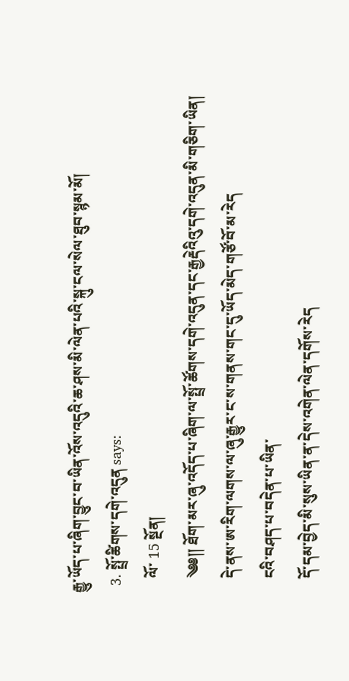རྒྱུ་ཡོད་པ་ཞིག་བྱུང་བ་ཡིན་འོས་འདུའི་ཆ་ཤས་མི་ལེན་པའི་སྐུ་ངལ་སེལ་ཐུབ་སྙམ་མོ།
  3. སྤྲོ་ཚིགས་དགེ་འདུན says:
    ལོ་ 15 སྔོན།
    ༄༅།། ཐོག་མར་ཞུ་འདོད་པ་ཞིག་ལ་སྤྲོ་ཚོགས་དགེ་འདུན་དང་རྒྱརྡེའིའུ་དགེ་འདུན་མི་གཅིག་ཡིན།
    དེ་ནས་ཨ་རིག་ལགས་ལ་ཞུ་རྒྱུར་ང་ས་གནས་གང་དུ་ཡོད་མེད་གཙོ་བོ་མ་རེད
    ངའི་བཤད་པ་བདེན་པ་ཡིན་
    དོ་དམ་བྱེད་མི་སུས་ཡིན་ན་དེས་འགེན་ལེན་དགོས་རེད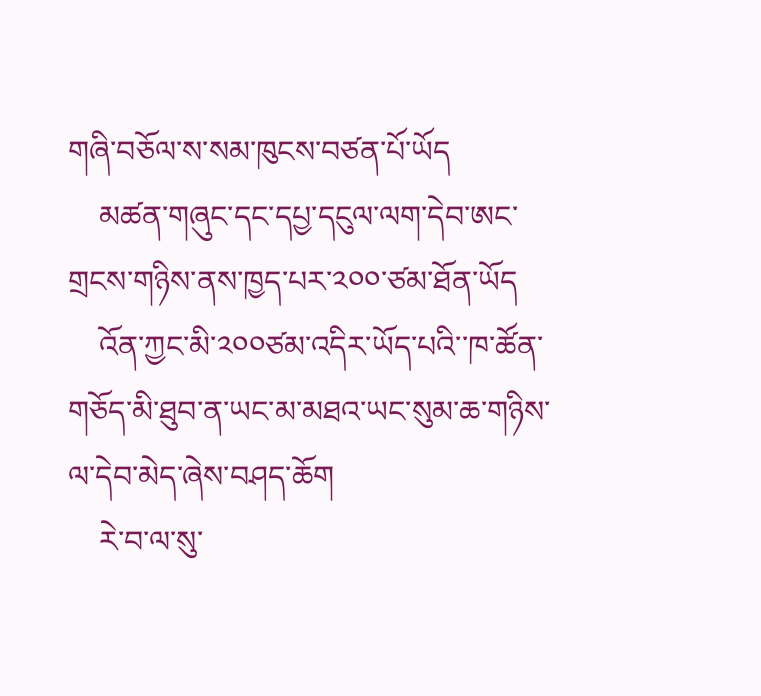གཞི་བཅོལ་ས་སམ་ཁུངས་བཙན་པོ་ཡོད
    མཚན་གཞུང་དང་དཔྱ་དངུལ་ལག་དེབ་ཨང་གྲངས་གཉིས་ནས་ཁྱད་པར་༢༠༠་ཙམ་ཐོན་ཡོད
    འོན་ཀྱང་མི་༢༠༠ཙམ་འདིར་ཡོད་པའི་་ཁ་ཚོན་གཅོད་མི་ཐུབ་ན་ཡང་མ་མཐའ་ཡང་སུམ་ཆ་གཉིས་ལ་དེབ་མེད་ཞེས་བཤད་ཆོག
    རེ་བ་ལ་སུ་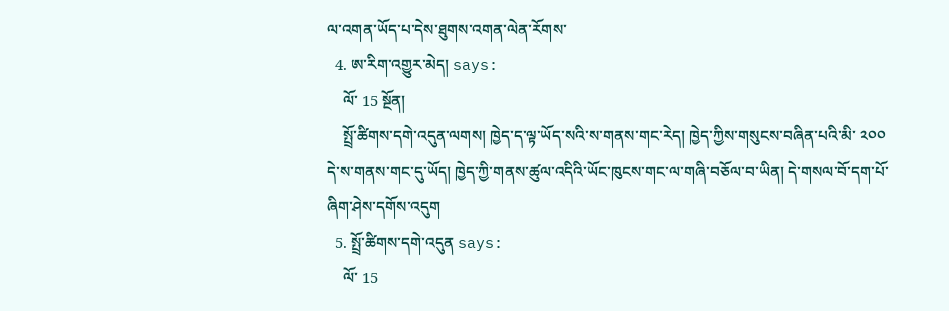ལ་འགན་ཡོད་པ་དེས་ཐུགས་འགན་ལེན་རོགས་
  4. ཨ་རིག་འགྱུར་མེད། says:
    ལོ་ 15 སྔོན།
    སྤྲོ་ཚིགས་དགེ་འདུན་ལགས། ཁྱེད་ད་ལྟ་ཡོད་སའི་ས་གནས་གང་རེད། ཁྱེད་ཀྱིས་གསུངས་བཞིན་པའི་མི་ ༢༠༠ དེ་ས་གནས་གང་དུ་ཡོད། ཁྱེད་ཀྱི་གནས་ཚུལ་འདིའི་ཡོང་ཁུངས་གང་ལ་གཞི་བཅོལ་བ་ཡིན། དེ་གསལ་བོ་དག་པོ་ཞིག་ཤེས་དགོས་འདུག
  5. སྤྲོ་ཚིགས་དགེ་འདུན says:
    ལོ་ 15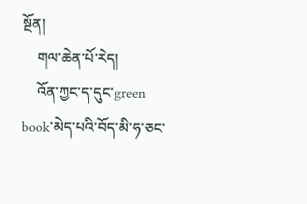སྔོན།
    གལ་ཆེན་པོ་རེད།
    འོན་ཀྱང་ད་དུང་green book་མེད་པའི་བོད་མི་ཧ་ཅང་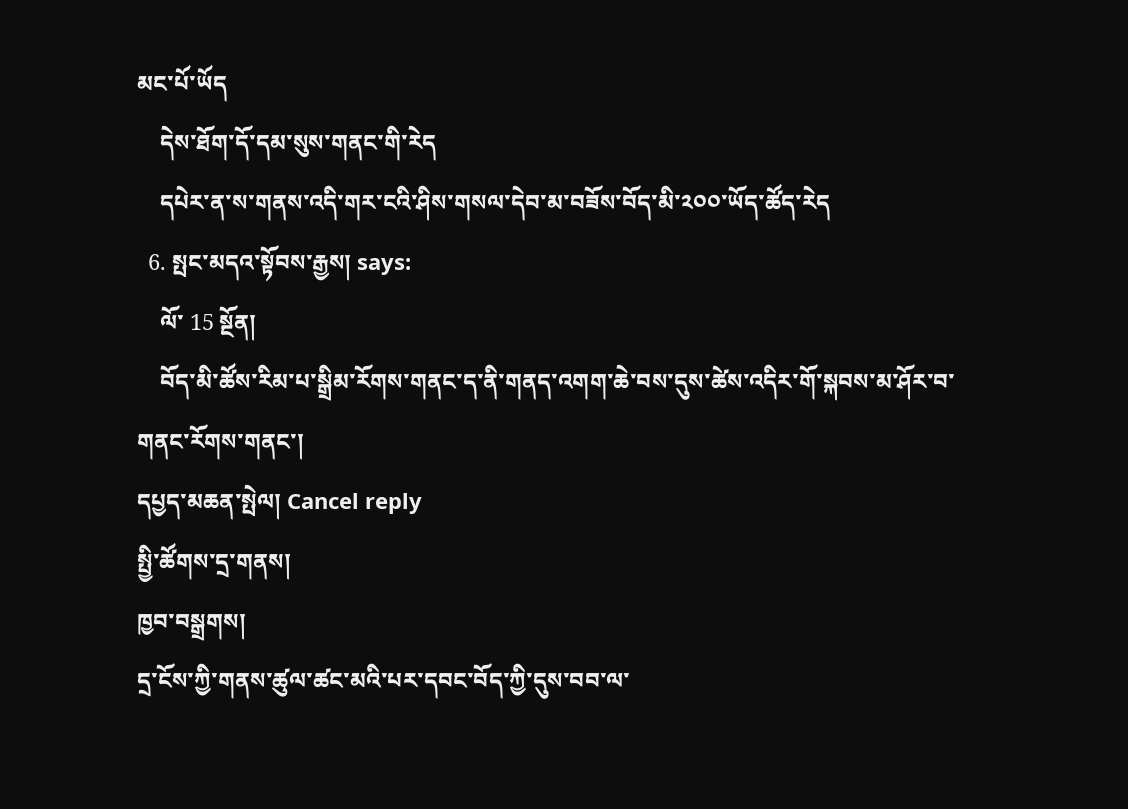མང་པོ་ཡོད
    དེས་ཐོག་དོ་དམ་སུས་གནང་གི་རེད
    དཔེར་ན་ས་གནས་འདི་གར་ངའི་ཤིས་གསལ་དེབ་མ་བཟོས་བོད་མི་༢༠༠་ཡོད་ཚོད་རེད
  6. སྤང་མདའ་སྟོབས་རྒྱས། says:
    ལོ་ 15 སྔོན།
    བོད་མི་ཚོས་རིམ་པ་སྒྲིམ་རོགས་གནང་ད་ནི་གནད་འགག་ཆེ་བས་དུས་ཚེས་འདིར་གོ་སྐབས་མ་ཤོར་བ་གནང་རོགས་གནང་།
དཔྱད་མཆན་སྤེལ། Cancel reply
སྤྱི་ཚོགས་དྲ་གནས།
ཁྱབ་བསྒྲགས།
དྲ་ངོས་ཀྱི་གནས་ཚུལ་ཚང་མའི་པར་དབང་བོད་ཀྱི་དུས་བབ་ལ་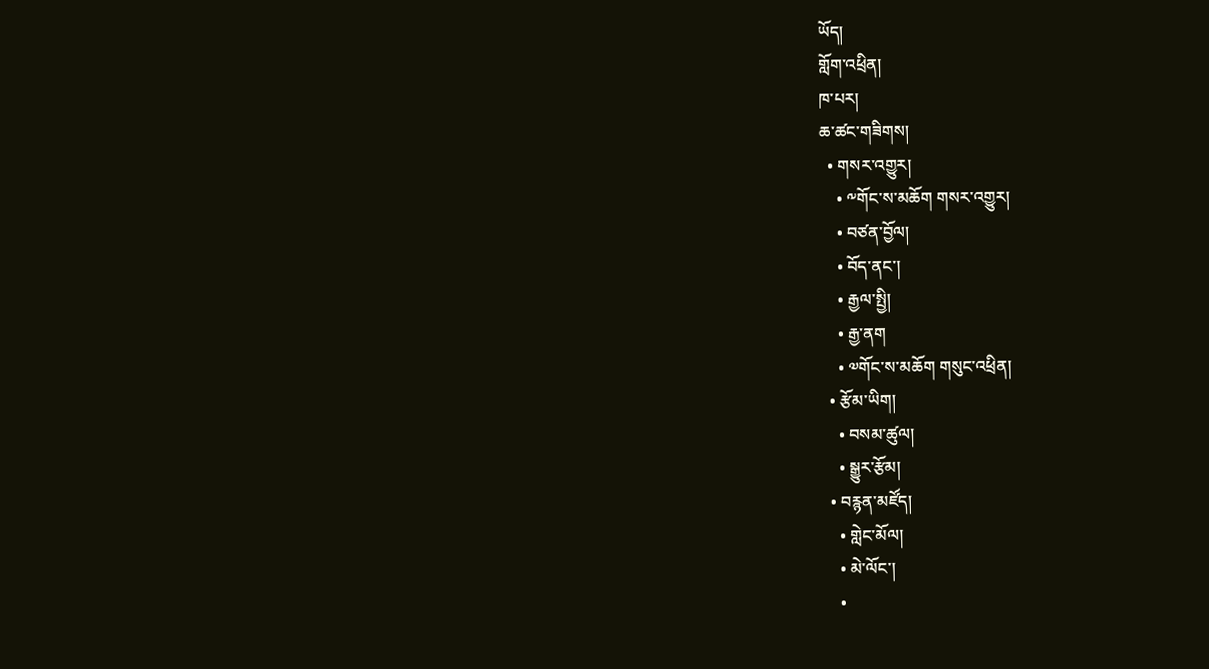ཡོད།
གློག་འཕྲིན།
ཁ་པར།
ཆ་ཚང་གཟིགས།
  • གསར་འགྱུར།
    • ༸གོང་ས་མཆོག གསར་འགྱུར།
    • བཙན་བྱོལ།
    • བོད་ནང་།
    • རྒྱལ་སྤྱི།
    • རྒྱ་ནག
    • ༧གོང་ས་མཆོག གསུང་འཕྲིན།
  • རྩོམ་ཡིག།
    • བསམ་ཚུལ།
    • སྒྱུར་རྩོམ།
  • བརྙན་མཛོད།
    • གླེང་མོལ།
    • མེ་ལོང་།
    •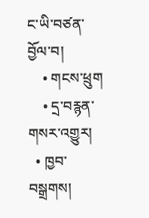ང་ཡི་བཙན་བྱོལ་བ།
    • གངས་ཕྲུག
    • དྲ་བརྙན་གསར་འགྱུར།
  • ཁྱབ་བསྒྲགས།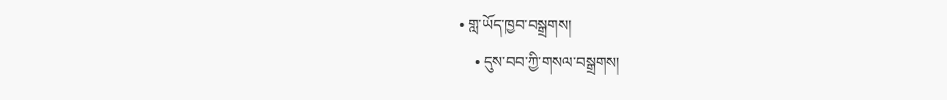• གླ་ཡོད་ཁྱབ་བསྒྲགས།
    • དུས་བབ་ཀྱི་གསལ་བསྒྲགས།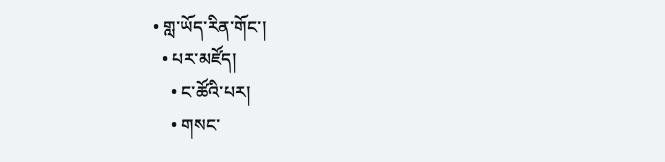• གླ་ཡོད་རིན་གོང་།
  • པར་མཛོད།
    • ང་ཚོའི་པར།
    • གསང་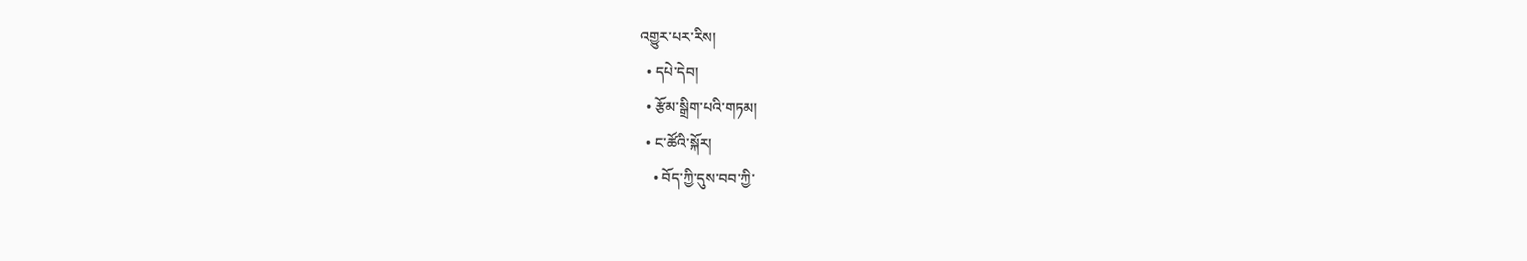འགྱུར་པར་རིས།
  • དཔེ་དེབ།
  • རྩོམ་སྒྲིག་པའི་གཏམ།
  • ང་ཚོའི་སྐོར།
    • བོད་ཀྱི་དུས་བབ་ཀྱི་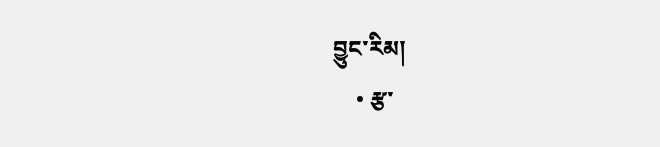བྱུང་རིམ།
    • རྩ་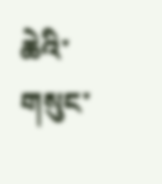ཆེའི་གསུང་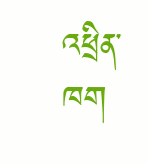འཕྲིན་ཁག